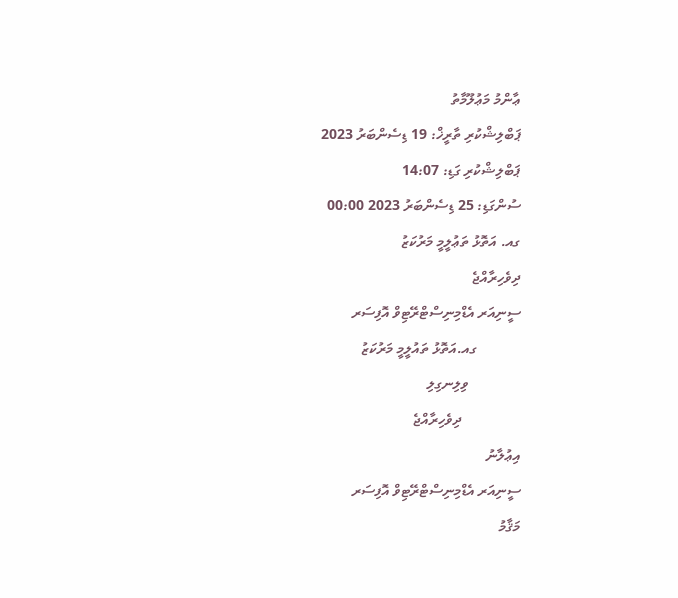ޢާންމު މަޢުލޫމާތު
ޕަބްލިޝްކުރި ތާރީޚް: 19 ޑިސެންބަރު 2023
ޕަބްލިޝްކުރި ގަޑި: 14:07
ސުންގަޑި: 25 ޑިސެންބަރު 2023 00:00
ގއ. އަތޮޅު ތަޢުލީމީ މަރުކަޒު
ދިވެހިރާއްޖެ
ސީނިއަރ އެޑްމިނިސްޓްރޭޓިވް އޮފިސަރ
            ގއ.އަތޮޅު ތައުލީމީ މަރުކަޒު
              ވިލިނގިލި
                ދިވެހިރާއްޖެ
އިޢުލާނު
ސީނިއަރ އެޑްމިނިސްޓްރޭޓިވް އޮފިސަރ
މަޤާމު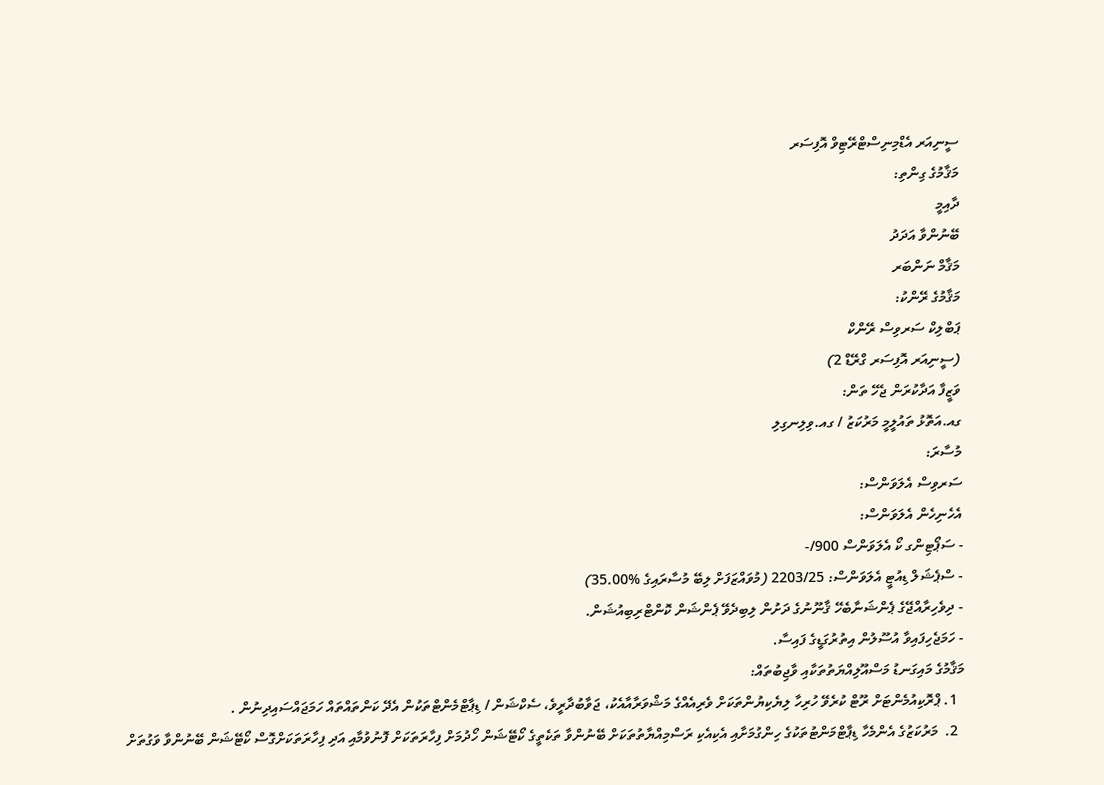ސީނިއަރ އެޑްމިނިސްޓްރޭޓިވް އޮފިސަރ
މަޤާމުގެ ގިންތި:
ދާއިމީ
ބޭނުންވާ އަދަދު
މަޤާމް ނަންބަރ
މަޤާމުގެ ރޭންކު:
ޕަބްލިކް ސަރވިސް ރޭންކް
(ސީނިއަރ އޮފިސަރ ގްރޭޑް 2)
ވަޒީފާ އަދާކުރަން ޖެހޭ ތަން:
ގއ.އަތޮޅު ތައުލީމީ މަރުކަޒު / ގއ.ވިލިނގިލި
މުސާރަ:
ސަރވިސް އެލަވަންސް:
އެހެނިހެން އެލަވަންސް:
- ސަޕޯޓިންގ ކޯ އެލަވަންސް 900/-
- ސްޕެޝަލް ޑިއުޓީ އެލަވަންސް: 2203/25 (މުވައްޒަފަށް ލިބޭ މުސާރައިގެ %35.00)
- ދިވެހިރާއްޖޭގެ ޕެންޝަނާބެހޭ ޤާނޫނުގެ ދަށުން ލިބިދެވޭ ޕެންޝަން ކޮންޓްރިބިއުޝަން.
- ހަމަޖެހިފައިވާ އުސޫލުން އިތުރުގަޑީގެ ފައިސާ.
މަޤާމުގެ މައިގަނޑު މަސްއޫލިއްޔަތުތަކާއި ވާޖިބުތައް:
  1. ޕްރޮކިއުމެންޓަށް ރޫޓް ކުރެވޭ ހުރިހާ ލިޔެކިޔުންތަކަށް ވެރިއެއްގެ މަޝްވަރާއާއެކު، ޖަވާބުދާރީވެ، ސެކްޝަން / ޑިޕާޓްމެންޓްތަކުން އެދޭ ކަންތައްތައް ހަމަޖައްސައިދިނުން .
  2.  މަރުކަޒުގެ އެންމެހާ ޑިޕާޓްމަންޓުތަކުގެ ހިންގުމަށާއި އެކިއެކި ރަސްމިއްޔާތުތަކަށް ބޭނުންވާ ތަކެތީގެ ކޯޓޭޝަން ހޯދުމަށް ފިހާރަތަކަށް ފޮނުވުމާއި އަދި ފިހާރަތަކަށްގޮސް ކޯޓޭޝަން ބޭނުންވާ ވަގުތަށް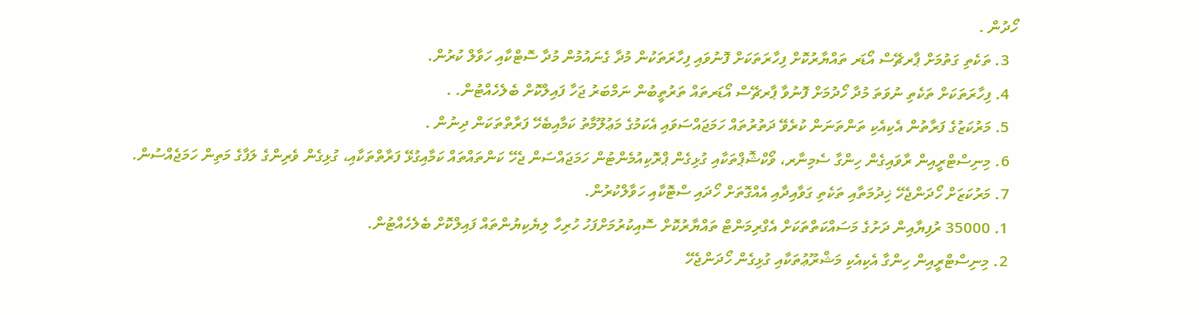ހޯދުން .
  3. ތަކެތި ގަތުމަށް ޕާރޗޭސް އޯޑަރ ތައްޔާރުކޮށް ފިހާރަތަކަށް ފޮނުވައި ފިހާރަތަކުން މުދާ ގެނައުމުން މުދާ ސޮޓްކާއި ހަވާލް ކުރުން.
  4. ފިހާރަތަކަށް ތަކެތި ނުވަތަ މުދާ ހޯދުމަށް ފޮނުވާ ޕާރޗޭސް އޯޑަރތައް ތަރުތީބުން ނަމްބަރު ޖަހާ ފައިލްކޮށް ބެލެހެއްޓުން. .
  5. މަރުކަޒުގެ ފަރާތުން އެކިއެކި ތަންތަނަން ކުރެވޭ ދަތުރުތައް ހަމަޖައްސަވައި އެކަމުގެ މަޢުލޫމާތު ކަމާއިބެހޭ ފަރާތްތަކަން ދިނުން .
  6. މިނިސްޓްރީއިން ރާވައިގެން ހިންގާ ސެމިނާރ، ވޯކްޝޮޕްތަކާއި ގުޅިގެން ޕްރޮކިއުމެންޓުން ހަމަޖައްސަން ޖެހޭ ކަންތައްތައް ކަމާއިގުޅޭ ފަރާތްތަކާއި، ގުޅިގެން ވެރިންގެ ލަފާގެ މަތިން ހަމަޖެއްސުން.
  7. މަރުކަޒަށް ހޯދަންޖެހޭ ޚިދުމަތާއި ތަކެތި ގަވާއިދާއި އެއްގޮތަށް ހޯދައި ސްޓޮކާއި ހަވާލްކުރުން.
  1. 35000 ރުފިޔާއިން ދަށުގެ މަސައްކަތްތަކަށް އެގްރިމަންޓް ތައްޔާރުކޮށް ސޮއިކުރުމަށްފަހު ހުރިހާ ލިޔެކިޔުންތައް ފައިލްކޮށް ބެލެހެއްޓުން.
  2. މިނިސްޓްރީއިން ހިންގާ އެކިއެކި މަޝްރޫޢުތަކާއި ގުޅިގެން ހޯދަންޖެހޭ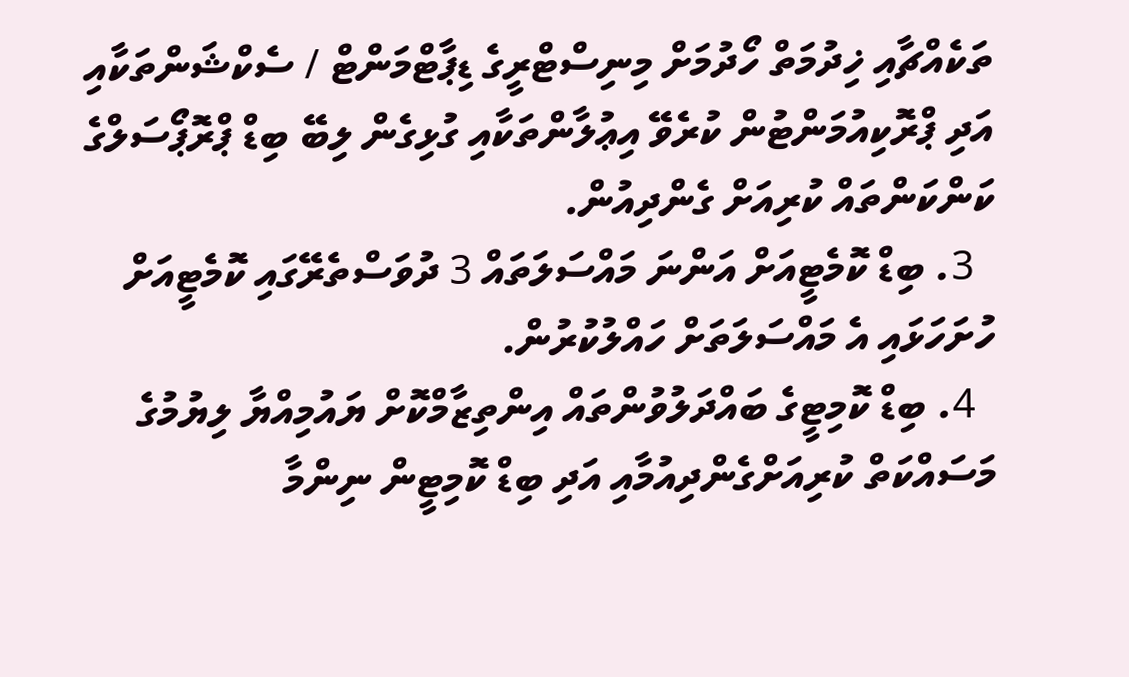ތަކެއްޗާއި ޚިދުމަތް ހޯދުމަށް މިނިސްޓްރީގެ ޑިޕާޓްމަންޓް / ސެކްޝަންތަކާއި އަދި ޕްރޮކިއުމަންޓުން ކުރެވޭ އިޢުލާންތަކާއި ގުޅިގެން ލިބޭ ބިޑް ޕްރޮޕޯސަލްގެ ކަންކަންތައް ކުރިއަށް ގެންދިއުން.
  3. ބިޑް ކޮމެޓީއަށް އަންނަ މައްސަލަތައް 3 ދުވަސްތެރޭގައި ކޮމެޓީއަށް ހުށަހަޅައި އެ މައްސަލަތަށް ހައްލުކުރުން.
  4. ބިޑް ކޮމިޓީގެ ބައްދަލުވުންތައް އިންތިޒާމްކޮށް ޔައުމިއްޔާ ލިޔުމުގެ މަސައްކަތް ކުރިއަށްގެންދިއުމާއި އަދި ބިޑް ކޮމިޓީން ނިންމާ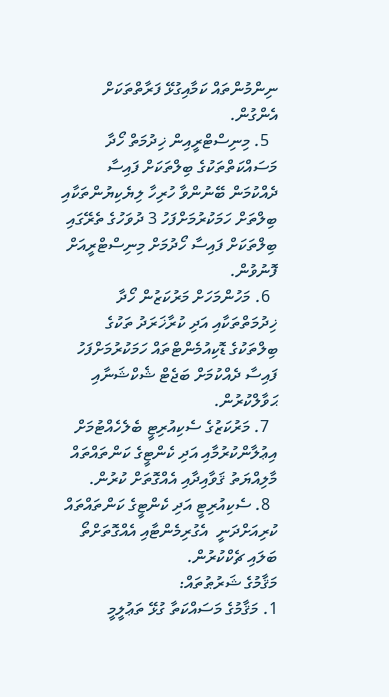ނިންމުންތައް ކަމާއިގުޅޭ ފަރާތްތަކަށް އެންގުން.
  5. މިނިސްޓްރީއިން ޚިދުމަތް ހޯދާ މަސައްކަތްތަކުގެ ބިލްތަކަށް ފައިސާ ދެއްކުމަން ބޭނުންވާ ހުރިހާ ލިޔެކިޔުންތަކާއި ބިލްތަށް ހަމަކުރުމަށްފަހު 3 ދުވަހުގެ ތެރޭގައި ބިލްތަކަށް ފައިސާ ހޯދުމަށް މިނިސްޓްރީއަށް ފޮނުވުން.
  6. މަހުންމަހަށް މަރުކަޒުން ހޯދާ ޚިދުމަތްތަކާއި އަދި ކުރާޚަރަދު ތަކުގެ ބިލްތަކުގެ ޑޮކިއުމެންޓްތައް ހަމަކުރުމަށްފަހު ފައިސާ ދެއްކުމަށް ބަޖެޓް ޝެކްޝަނާއި ޙަވާލްކުރުން.
  7. މަރުކަޒުގެ ސެކިއުރިޓީ ބެލެހެއްޓުމަށް އިޢުލާންކުރުމާއި އަދި ކެންޓީގެ ކަންތައްތައް މާލިއްޔަތު ޤަވާއިދާއި އެއްގޮތަށް ކުރުން.
  8. ސެކިއުރިޓީ އަދި ކެންޓީގެ ކަންތައްތައް ކުރިއަށްދަނީ  އެގުރިމެންޓާއި އެއްގޮތަށްތޯ ބަލައި ޗެކްކުރުން.
މަޤާމުގެ ޝަރުޠުތައް:
1. މަޤާމުގެ މަސައްކަތާ ގުޅޭ ތަޢުލީމީ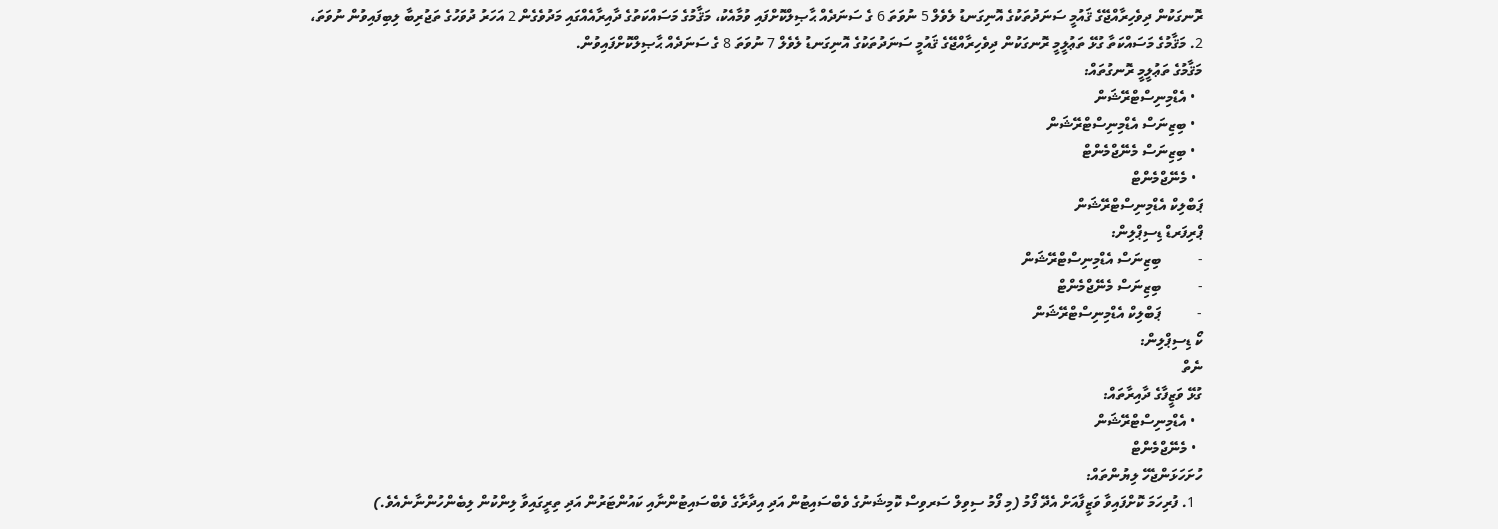ރޮނގަކުން ދިވެހިރާއްޖޭގެ ޤައުމީ ސަނަދުތަކުގެ އޮނިގަނޑު ލެވެލް 5 ނުވަތަ 6 ގެ ސަނަދެއް ޙާޞިލްކޮށްފައި ވުމާއެކު، މަޤާމުގެ މަސައްކަތުގެ ދާއިރާއެއްގައި މަދުވެގެން 2 އަހަރު ދުވަހުގެ ތަޖުރިބާ ލިބިފައިވުން ނުވަތަ،
2. މަޤާމުގެ މަސައްކަތާ ގުޅޭ ތަޢުލީމީ ރޮނގަކުން ދިވެހިރާއްޖޭގެ ޤައުމީ ސަނަދުތަކުގެ އޮނިގަނޑު ލެވެލް 7 ނުވަތަ 8 ގެ ސަނަދެއް ޙާޞިލްކޮށްފައިވުން.
މަޤާމުގެ ތަޢުލީމީ ރޮނގުތައް:
  • އެޑްމިނިސްޓްރޭޝަން
  • ބިޒިނަސް އެޑްމިނިސްޓްރޭޝަން
  • ބިޒިނަސް މެނޭޖްމެންޓް
  • މެނޭޖްމެންޓް
ޕަބްލިކް އެޑްމިނިސްޓްރޭޝަން
ޕްރިފަރޑް ޑިސިޕްލިން:
-          ބިޒިނަސް އެޑްމިނިސްޓްރޭޝަން
-          ބިޒިނަސް މެނޭޖްމެންޓް
-          ޕަބްލިކް އެޑްމިނިސްޓްރޭޝަން
ކޯ ޑިސިޕްލިން:
ނެތް
ގުޅޭ ވަޒީފާގެ ދާއިރާތައް:
  • އެޑްމިނިސްޓްރޭޝަން
  • މެނޭޖްމެންޓް
ހުށަހަޅަންޖެހޭ ލިޔުންތައް:
  1. ފުރިހަމަ ކޮށްފައިވާ ވަޒީފާއަށް އެދޭ ފޯމު (މި ފޯމު ސިވިލް ސަރވިސް ކޮމިޝަނުގެ ވެބްސައިޓުން އަދި އިދާރާގެ ވެބްސައިޓުންނާއި ކައުންޓަރުން އަދި ތިރީގައިވާ ލިންކުން ލިބެންހުންނާނެއެވެ.)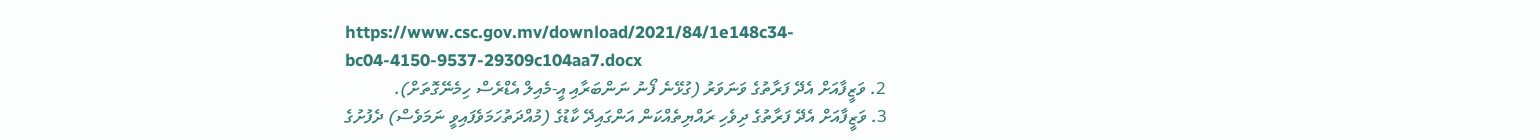https://www.csc.gov.mv/download/2021/84/1e148c34-bc04-4150-9537-29309c104aa7.docx
  2. ވަޒީފާއަށް އެދޭ ފަރާތުގެ ވަނަވަރު (ގުޅޭނެ ފޯނު ނަންބަރާއި އީ-މެއިލް އެޑްރެސް ހިމެނޭގޮތަށް).
  3. ވަޒީފާއަށް އެދޭ ފަރާތުގެ ދިވެހި ރައްޔިތެއްކަން އަންގައިދޭ ކާޑުގެ (މުއްދަތުހަމަވެފައިވީ ނަމަވެސް) ދެފުށުގެ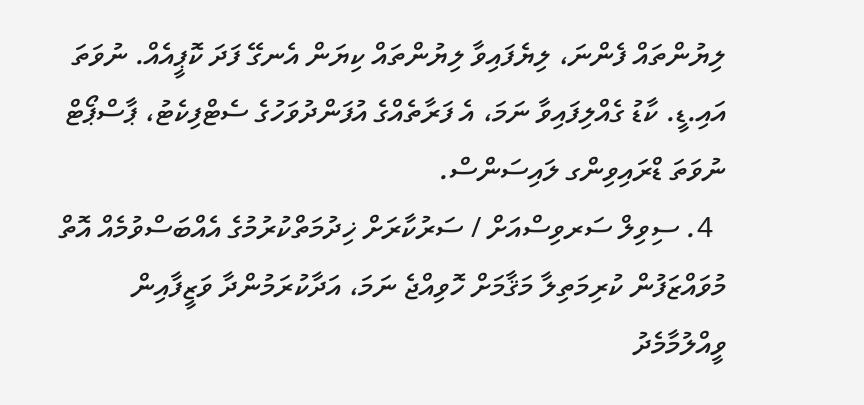ލިޔުންތައް ފެންނަ، ލިޔެފައިވާ ލިޔުންތައް ކިޔަން އެނގޭ ފަދަ ކޮޕީއެއް. ނުވަތަ އައި.ޑީ. ކާޑު ގެއްލިފައިވާ ނަމަ، އެ ފަރާތެއްގެ އުފަންދުވަހުގެ ސެޓްފިކެޓު، ޕާސްޕޯޓް ނުވަތަ ޑްރައިވިންގ ލައިސަންސް.
  4. ސިވިލް ސަރވިސްއަށް / ސަރުކާރަށް ޚިދުމަތްކުރުމުގެ އެއްބަސްވުމެއް އޮތް މުވައްޒަފުން ކުރިމަތިލާ މަޤާމަށް ހޮވިއްޖެ ނަމަ، އަދާކުރަމުންދާ ވަޒީފާއިން ވީއްލުމާމެދު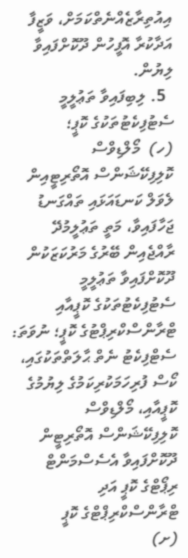އިއުތިރާޒެއްނެތްކަމަށް، ވަޒީފާ އަދާކުރާ އޮފީހުން ދޫކޮށްފައިވާ ލިޔުން.
  5. ލިބިފައިވާ ތަޢުލީމީ ސެޓުފިކެޓުތަކުގެ ކޮޕީ؛
(ހ)  މޯލްޑިވްސް ކޮލިފިކޭޝަންސް އޮތޯރިޓީއިން ލެވަލް ކަނޑައަޅައި ތައްގަނޑު ޖަހާފައިވާ، މަތީ ތަޢުލީމުދޭ ރާއްޖެއިން ބޭރުގެ މަރުކަޒަކުން ދޫކޮށްފައިވާ ތަޢުލީމީ ސެޓުފިކެޓުތަކުގެ ކޮޕީއާއި ޓްރާންސްކްރިޕްޓުގެ ކޮޕީ؛ ނުވަތަ: ސެޓްފިކެޓު ނެތް ޙާލަތްތަކުގައި، ކޯސް ފުރިހަމަކުރިކަމުގެ ލިޔުމުގެ ކޮޕީއާއި، މޯލްޑިވްސް ކޮލިފިކޭޝަންސް އޮތޯރިޓީން ދޫކޮށްފައިވާ އެސެސްމަންޓް ރިޕޯޓްގެ ކޮޕީ އަދި ޓްރާންސްކްރިޕްޓްގެ ކޮޕީ
(ށ)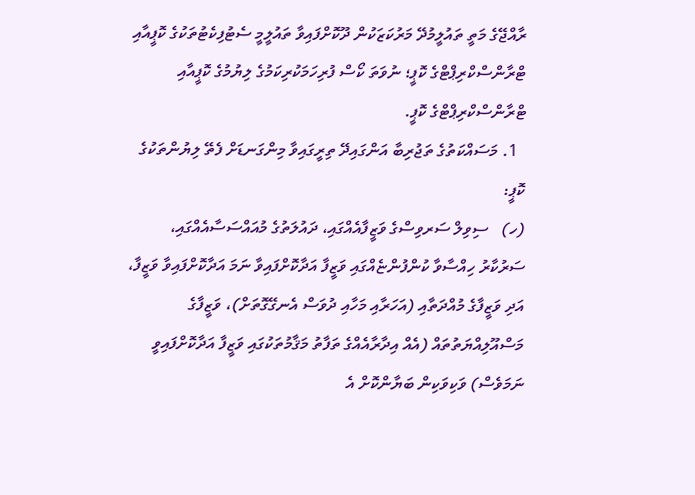ރާއްޖޭގެ މަތީ ތައުލީމުދޭ މަރުކަޒަކުން ދޫކޮށްފައިވާ ތައުލީމީ ސެޓުފިކެޓުތަކުގެ ކޮޕީއާއި ޓްރާންސްކްރިޕްޓްގެ ކޮޕީ؛ ނުވަތަ ކޯސް ފުރިހަމަކުރިކަމުގެ ލިޔުމުގެ ކޮޕީއާއި ޓްރާންސްކްރިޕްޓްގެ ކޮޕީ.
  1. މަސައްކަތުގެ ތަޖުރިބާ އަންގައިދޭ ތިރީގައިވާ މިންގަނޑަށް ފެތޭ ލިޔުންތަކުގެ ކޮޕީ:
(ހ)   ސިވިލް ސަރވިސްގެ ވަޒީފާއެއްގައި، ދައުލަތުގެ މުއައްސަސާއެއްގައި، ސަރުކާރު ހިއްސާވާ ކުންފުންޏެއްގައި ވަޒީފާ އަދާކޮށްފައިވާ ނަމަ އަދާކޮށްފައިވާ ވަޒީފާ، އަދި ވަޒީފާގެ މުއްދަތާއި (އަހަރާއި މަހާއި ދުވަސް އެނގޭގޮތަށް)، ވަޒީފާގެ މަސްއޫލިއްޔަތުތައް (އެއް އިދާރާއެއްގެ ތަފާތު މަޤާމުތަކުގައި ވަޒީފާ އަދާކޮށްފައިވީ ނަމަވެސް) ވަކިވަކިން ބަޔާންކޮށް އެ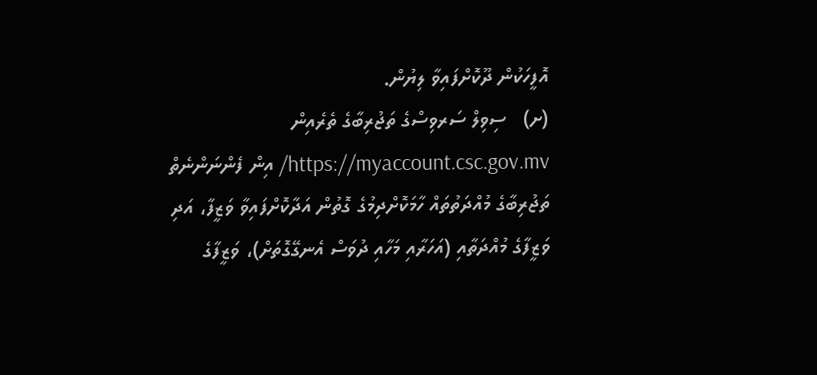އޮފީހަކުން ދޫކޮށްފައިވާ ލިޔުން.
(ށ)   ސިވިލް ސަރވިސްގެ ތަޖުރިބާގެ ތެރެއިން https://myaccount.csc.gov.mv/ އިން ފެންނަންނެތް ތަޖުރިބާގެ މުއްދަތުތައް ހާމަކޮށްދިމުގެ ގޮތުން އަދާކޮށްފައިވާ ވަޒީފާ، އަދި ވަޒީފާގެ މުއްދަތާއި (އަހަރާއި މަހާއި ދުވަސް އެނގޭގޮތަށް)، ވަޒީފާގެ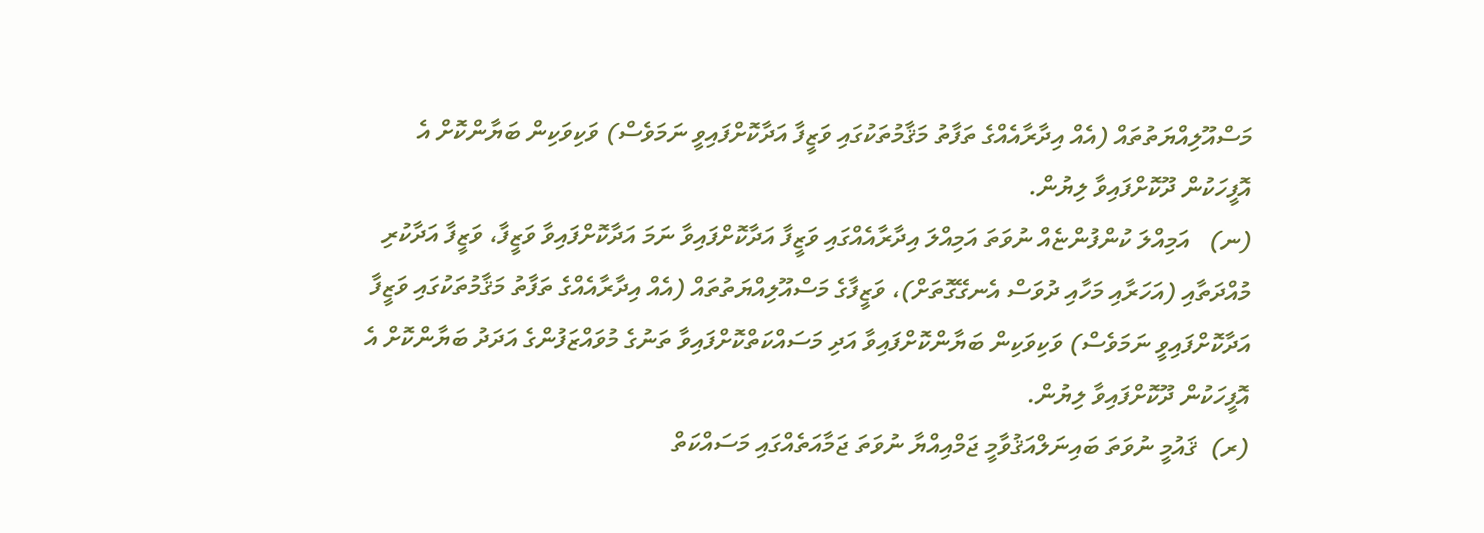މަސްއޫލިއްޔަތުތައް (އެއް އިދާރާއެއްގެ ތަފާތު މަޤާމުތަކުގައި ވަޒީފާ އަދާކޮށްފައިވީ ނަމަވެސް) ވަކިވަކިން ބަޔާންކޮށް އެ އޮފީހަކުން ދޫކޮށްފައިވާ ލިޔުން.
(ނ)   އަމިއްލަ ކުންފުންޏެއް ނުވަތަ އަމިއްލަ އިދާރާއެއްގައި ވަޒީފާ އަދާކޮށްފައިވާ ނަމަ އަދާކޮށްފައިވާ ވަޒީފާ، ވަޒީފާ އަދާކުރި މުއްދަތާއި (އަހަރާއި މަހާއި ދުވަސް އެނގޭގޮތަށް)، ވަޒީފާގެ މަސްއޫލިއްޔަތުތައް (އެއް އިދާރާއެއްގެ ތަފާތު މަޤާމުތަކުގައި ވަޒީފާ އަދާކޮށްފައިވީ ނަމަވެސް) ވަކިވަކިން ބަޔާންކޮށްފައިވާ އަދި މަސައްކަތްކޮށްފައިވާ ތަނުގެ މުވައްޒަފުންގެ އަދަދު ބަޔާންކޮށް އެ އޮފީހަކުން ދޫކޮށްފައިވާ ލިޔުން.
(ރ)  ޤައުމީ ނުވަތަ ބައިނަލްއަޤުވާމީ ޖަމްއިއްޔާ ނުވަތަ ޖަމާއަތެއްގައި މަސައްކަތް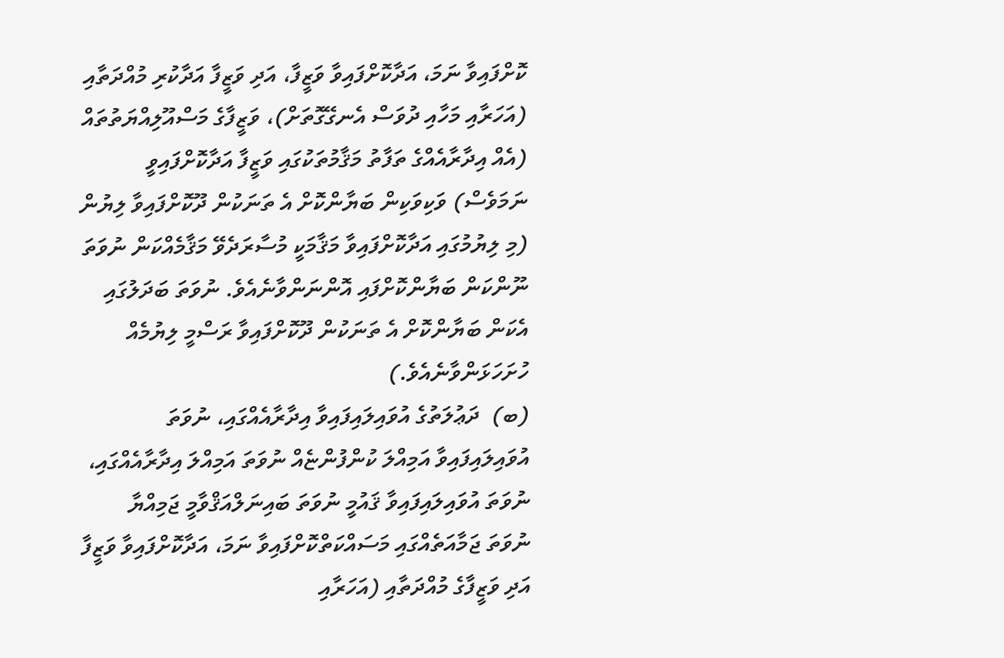ކޮށްފައިވާ ނަމަ، އަދާކޮށްފައިވާ ވަޒީފާ، އަދި ވަޒީފާ އަދާކުރި މުއްދަތާއި (އަހަރާއި މަހާއި ދުވަސް އެނގޭގޮތަށް)، ވަޒީފާގެ މަސްއޫލިއްޔަތުތައް (އެއް އިދާރާއެއްގެ ތަފާތު މަޤާމުތަކުގައި ވަޒީފާ އަދާކޮށްފައިވީ ނަމަވެސް) ވަކިވަކިން ބަޔާންކޮށް އެ ތަނަކުން ދޫކޮށްފައިވާ ލިޔުން (މި ލިޔުމުގައި އަދާކޮށްފައިވާ މަޤާމަކީ މުސާރަދެވޭ މަޤާމެއްކަން ނުވަތަ ނޫންކަން ބަޔާންކޮށްފައި އޮންނަންވާނެއެވެ. ނުވަތަ ބަދަލުގައި އެކަން ބަޔާންކޮށް އެ ތަނަކުން ދޫކޮށްފައިވާ ރަސްމީ ލިޔުމެއް ހުށަހަޅަންވާނެއެވެ.)
(ބ)  ދަޢުލަތުގެ އުވައިލައިފައިވާ އިދާރާއެއްގައި، ނުވަތަ އުވައިލައިފައިވާ އަމިއްލަ ކުންފުންޏެއް ނުވަތަ އަމިއްލަ އިދާރާއެއްގައި، ނުވަތަ އުވައިލައިފައިވާ ޤައުމީ ނުވަތަ ބައިނަލްއަޤްވާމީ ޖަމިއްޔާ ނުވަތަ ޖަމާއަތެއްގައި މަސައްކަތްކޮށްފައިވާ ނަމަ، އަދާކޮށްފައިވާ ވަޒީފާ އަދި ވަޒީފާގެ މުއްދަތާއި (އަހަރާއި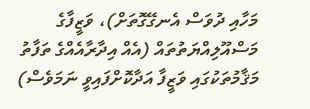މަހާއި ދުވަސް އެނގޭގޮތަށް)، ވަޒީފާގެ މަސްއޫލިއްޔަތުތައް (އެއް އިދާރާއެއްގެ ތަފާތު މަޤާމުތަކުގައި ވަޒީފާ އަދާކޮށްފައިވީ ނަމަވެސް)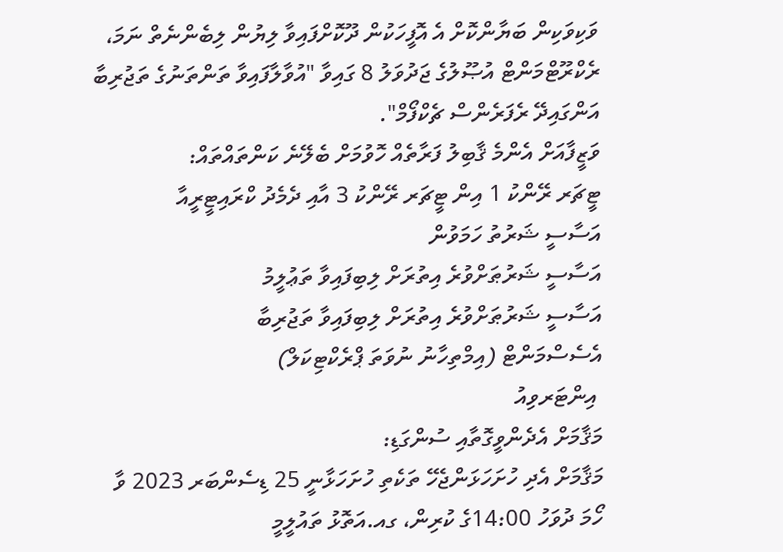ވަކިވަކިން ބަޔާންކޮށް އެ އޮފީހަކުން ދޫކޮށްފައިވާ ލިޔުން ލިބެންނެތް ނަމަ، ރެކްރޫޓްމަންޓް އުޞޫލުގެ ޖަދުވަލު 8 ގައިވާ "އުވާލާފައިވާ ތަންތަނުގެ ތަޖުރިބާ އަންގައިދޭ ރެފަރެންސް ޗެކްފޯމް".
ވަޒީފާއަށް އެންމެ ޤާބިލު ފަރާތެއް ހޮވުމަށް ބެލޭނެ ކަންތައްތައް:
ޓީޗަރ ރޭންކު 1 އިން ޓީޗަރ ރޭންކު 3 އާއި ދެމެދު ކްރައިޓީރީއާ
އަސާސީ ޝަރުތު ހަމަވުން
އަސާސީ ޝަރުޠަށްވުރެ އިތުރަށް ލިބިފައިވާ ތަޢުލީމު
އަސާސީ ޝަރުޠަށްވުރެ އިތުރަށް ލިބިފައިވާ ތަޖުރިބާ
އެސެސްމަންޓް (އިމްތިހާނު ނުވަތަ ޕްރެކްޓިކަލް)
 އިންޓަރވިއު
މަޤާމަށް އެދެންވީގޮތާއި ސުންގަޑި:
މަޤާމަށް އެދި ހުށަހަޅަންޖެހޭ ތަކެތި ހުށަހަޅާނީ 25 ޑިސެންބަރ 2023 ވާ ހޯމަ ދުވަހު 14:00ގެ ކުރިން، ގއ.އަތޮޅު ތައުލީމީ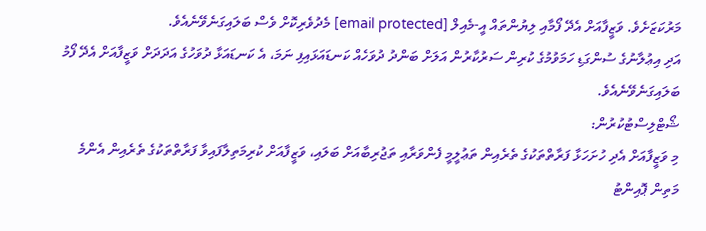މަރުކަޒަށެވެ. ވަޒީފާއަށް އެދޭ ފޯމާއި ލިޔުންތައް އީ-މެއިލް [email protected] މެދުވެރިކޮށް ވެސް ބަލައިގަނެވޭނެއެވެ.
އަދި އިޢުލާނުގެ ސުންގަޑި ހަމަވުމުގެ ކުރިން ސަރުކާރުން އަލަށް ބަންދު ދުވަހެއް ކަނޑައަޅައިފި ނަމަ، އެ ކަނޑައަޅާ ދުވަހުގެ އަދަދަށް ވަޒީފާއަށް އެދޭ ފޯމު ބަލައިގަނެވޭނެއެވެ.
ޝޯޓްލިސްޓުކުރުން:
މި ވަޒީފާއަށް އެދި ހުށަހަޅާ ފަރާތްތަކުގެ ތެރެއިން ތަޢުލީމީ ފެންވަރާއި ތަޖުރިބާއަށް ބަލައި، ވަޒީފާއަށް ކުރިމަތިލާފައިވާ ފަރާތްތަކުގެ ތެރެއިން އެންމެ މަތިން ޕޮއިންޓު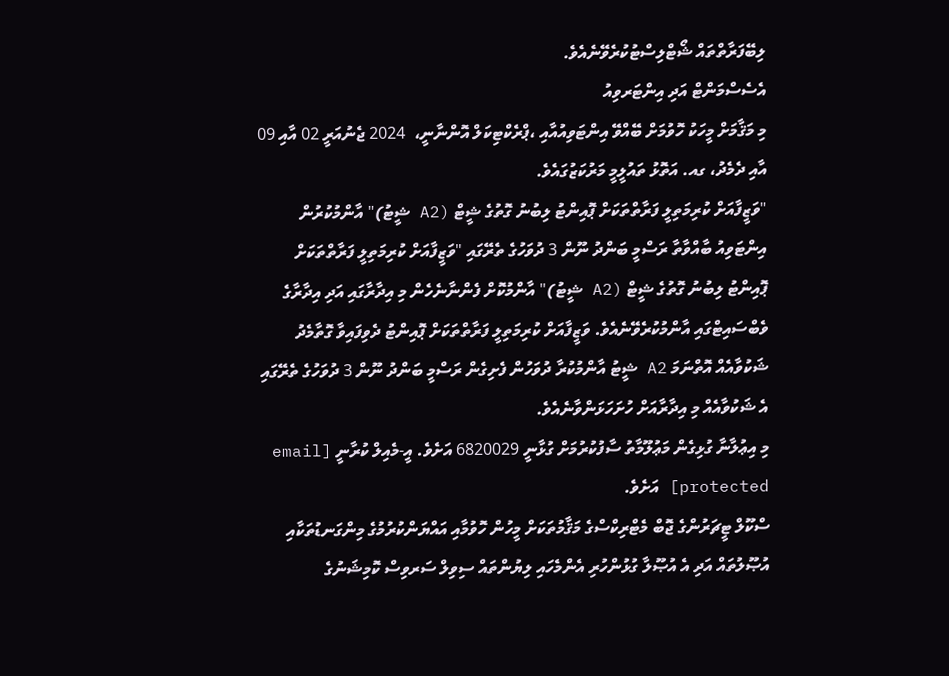ލިބޭފަރާތްތައް ޝޯޓްލިސްޓުކުރެވޭނެއެވެ.
އެސެސްމަންޓް އަދި އިންޓަރވިއު
މި މަޤާމަށް މީހަކު ހޮވުމަށް ބޭއްވޭ އިންޓަވިއުއާއި ،ޕްރެކްޓިކަލް އޮންނާނީ،  2024 ޖެނުއަރީ 02 އާއި 09 އާއި ދެމެދު، ގއ. އަތޮޅު ތައުލީމީ މަރުކަޒުގައެވެ.
"ވަޒީފާއަށް ކުރިމަތިލީ ފަރާތްތަކަށް ޕޮއިންޓު ލިބުނު ގޮތުގެ ޝީޓް (A2 ޝީޓު)" އާންމުކުރުން
އިންޓަވިއު ބާއްވާތާ ރަސްމީ ބަންދު ނޫން 3 ދުވަހުގެ ތެރޭގައި "ވަޒީފާއަށް ކުރިމަތިލީ ފަރާތްތަކަށް ޕޮއިންޓު ލިބުނު ގޮތުގެ ޝީޓް (A2 ޝީޓު)" އާންމުކޮށް ފެންނާނެހެން މި އިދާރާގައި އަދި އިދާރާގެ ވެބްސައިޓްގައި އާންމުކުރެވޭނެއެވެ. ވަޒީފާއަށް ކުރިމަތިލީ ފަރާތްތަކަށް ޕޮއިންޓު ދެވިފައިވާ ގޮތާމެދު ޝަކުވާއެއް އޮތްނަމަ A2 ޝީޓު އާންމުކުރާ ދުވަހުން ފެށިގެން ރަސްމީ ބަންދު ނޫން 3 ދުވަހުގެ ތެރޭގައި އެ ޝަކުވާއެއް މި އިދާރާއަށް ހުށަހަޅަންވާނެއެވެ.
މި އިޢުލާނާ ގުޅިގެން މަޢުލޫމާތު ސާފުކުރުމަށް ގުޅާނީ 6820029 އަށެވެ. އީ-މެއިލް ކުރާނީ [email protected] އަށެވެ.
ސްކޫލް ޓީޗަރުންގެ ޖޮބް މެޓްރިކްސްގެ މަޤާމުތަކަށް މީހުން ހޮވުމާއި އައްޔަންކުރުމުގެ މިންގަނޑުތަކާއި އުޞޫލުތައް އަދި އެ އުޞޫލާ ގުޅުންހުރި އެންމެހައި ލިޔުންތައް ސިވިލް ސަރވިސް ކޮމިޝަނުގެ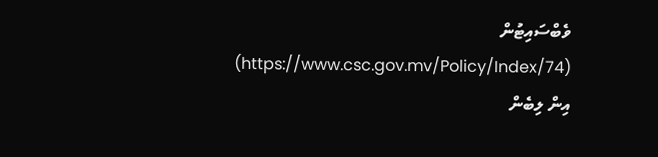ވެބްސައިޓުން (https://www.csc.gov.mv/Policy/Index/74) އިން ލިބެން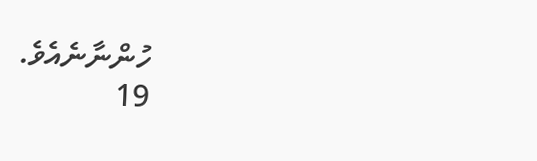ހުންނާނެއެވެ.
19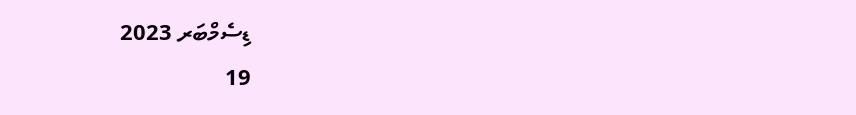ޑިސެމްބަރ 2023
19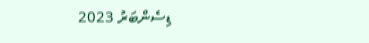ޑިސެންބަރު 2023